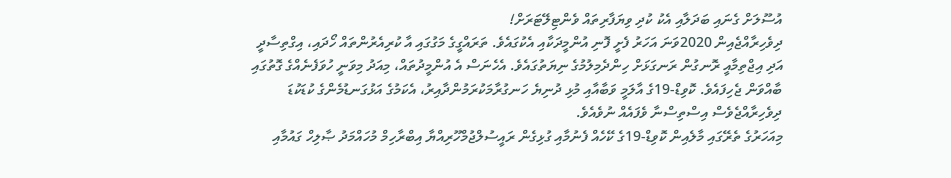އުސޫލަށް ގެނައި ބަދަލާއި އެކު ކުދި ވިޔަފާރިތައް ވެންޓިލޭޓަރަށް!
ދިވެހިރާއްޖެއިން 2020ވަނަ އަހަރު ފެށީ ފޮނި އުންމީދަކާއި އެކުގައެވެ. ތަރައްގީގެ މަގުގައި އާ ކުރިއެރުންތައް ހޯދައި، އިގްތިސާދީ އަދި އިޖްތިމާއީ ރޮނގުން ރަނގަޅަށް ހިންދެމިލުމުގެ ނިޔަތުގައެވެ. އެހެނަސް އެ އުންމީދުތައް، މިއަދު މިވަނީ ހުވަފެނެއްގެ ގޮތުގައި ބާއްވަން ޖެހިފައެވެ. ކޮވިޑް-19ގެ އާލަމީ ވަބާއާއި މުޅި ދުނިޔެ ހަނގުރާމަކުރަމުންދާއިރު، އެކަމުގެ އަޅުގަނޑުމެންގެ ކުޑަކުޑަ ދިވެހިރާއްޖެވެސް އިސްތިސްނާ ވެފައެއް ނުވެއެވެ.
މިއަހަރުގެ ތެރޭގައި މާލެއިން ކޮވިޑް-19ގެ ކޭހެއް ފެނުމާއި ގުޅިގެން ރައީސުލްޖުމްހޫރިއްޔާ އިބްރާހިމް މުހައްމަދު ޞާލިހް ގައުމާއި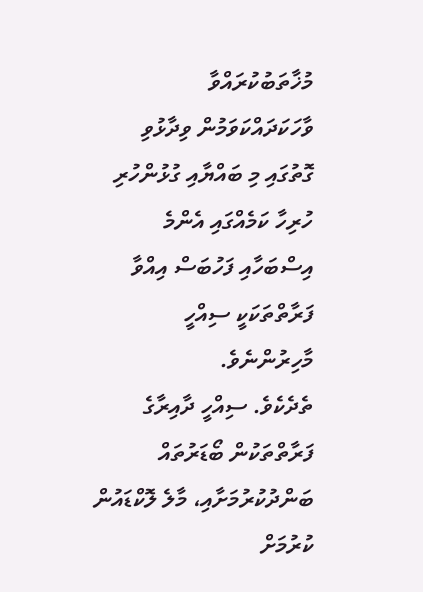މުޚާތަބުކުރައްވާ ވާހަކަދައްކަވަމުން ވިދާޅުވި ގޮތުގައި މި ބައްޔާއި ގުޅުންހުރި ހުރިހާ ކަމެއްގައި އެންމެ އިސްބަހާއި ފަހުބަސް އިއްވާ ފަރާތްތަކަކީ ސިއްހީ މާހިރުންނެވެ.
ތެދެކެވެ. ސިއްހީ ދާއިރާގެ ފަރާތްތަކުން ބޯޑަރުތައް ބަންދުކުރުމަށާއި، މާލެ ލޮކްޑައުން ކުރުމަށް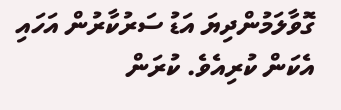ގޮވާލަމުންދިޔަ އަޑު ސަރުކާރުން އަހައި އެކަން ކުރިއެވެ. ކުރަން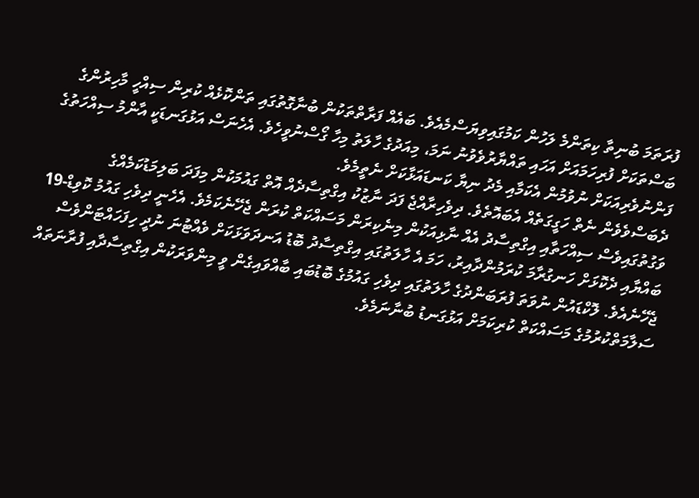ފުރަތަމަ ބުނިތާ ކިތަންމެ ލަހުން ކަމުގައިވިޔަސްމެއެވެ. ބައެއް ފަރާތްތަކުން ބުނާގޮތުގައި ތަންކޮޅެއް ކުރިން ސިއްހީ މާހިރުންގެ ބަސްތަކަށް ފުރިހަމައަށް އަހައި ތައްޔާރުވެވުނު ނަމަ، މިއަދުގެ ހާލަތު މިހާ ގޯސްނުވީހެވެ. އެހެނަސް އަޅުގަނޑަކީ އާންމު ސިއްހަތުގެ ފަންނުވެރިއަކަށް ނުވުމުން އެކަމާއި މެދު ނިޔާ ކަނޑައަޅާކަށް ނެތީމެވެ.
ދެބަސްވެވެން ނެތް ހަގީގަތެއް އެބައޮތެވެ. ދިވެހިރާއްޖެ ފަދަ ނާޒުކު އިގްތިސާދެއް އޮތް ގައުމަކުން މިފަދަ ބަލިމަޑުކަމެއްގެ ވަގުތުގައިވެސް ސިއްހަތާއި އިގްތިސާދު އެއް ނާޅިއަކުން މިނެކިރަން މަސައްކަތް ކުރަން ޖެހޭނެކަމެވެ. އެހެނީ ދިވެހި ގައުމު ކޮވިޑް-19 ބައްޔާއި ދެކޮޅަށް ހަނގުރާމަ ކުރަމުންދާއިރު، ހަމަ އެ ހާލަތުގައި އިގްތިސާދު ބޮޑު އަނދަވަޅަކަށް ވެއްޓުނަ ނުދީ ހިފަހައްޓަންވެސް ޖެހޭނެއެވެ. ލޮކްޑައުން ނުވަތަ ފުރަބަންދުގެ ހާލަތުގައި ދިވެހި ގައުމުގެ ބޮޑުބައި ބާއްވައިގެން ވީ މިންވަރަކުން އިގްތިސާދާއި ފުރާނަތައް ސަލާމަތްކުރުމުގެ މަސައްކަތް ކުރިކަމަށް އަޅުގަނޑު ބުނާނަމެވެ.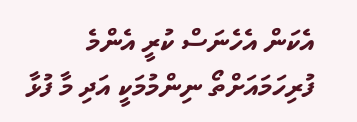އެކަން އެހެނަސް ކުރީ އެންމެ ފުރިހަމައަށްތޯ ނިންމުމަކީ އަދި މާ ފުޅާ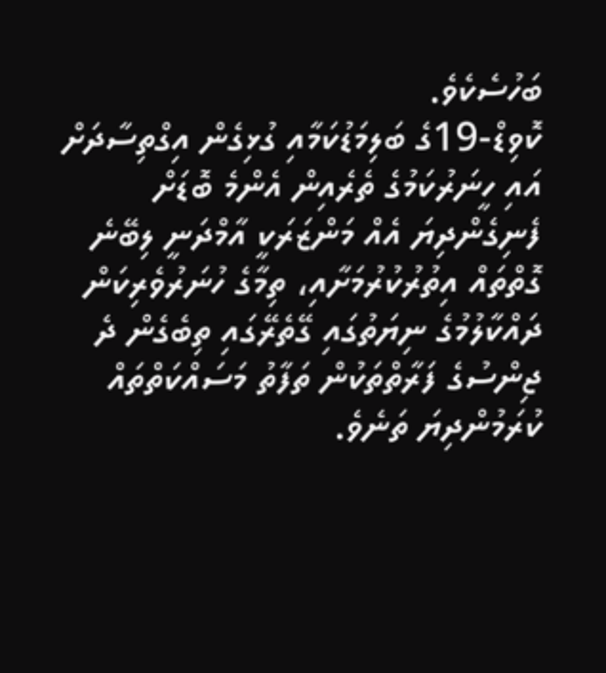ބަހުސެކެވެ.
ކޮވިޑް-19ގެ ބަލިމަޑުކަމާއި ގުޅިގެން އިގްތިސާދަށް އައި ހީނަރުކަމުގެ ތެރެއިން އެންމެ ބޮޑަށް ފެނިގެންދިޔަ އެއް މަންޒަރަކީ އާމްދަނީ ލިބޭނެ ގޮތްތައް އިތުރުކުރުމަށާއި، ތިމާގެ ހުނަރުވެރިކަން ދައްކާލުމުގެ ނިޔަތުގައި ގޭތެރޭގައި ތިބެގެން ދެ ޖިންސުގެ ފަރާތްތަކުން ތަފާތު މަސައްކަތްތައް ކުރަމުންދިޔަ ތަނެވެ.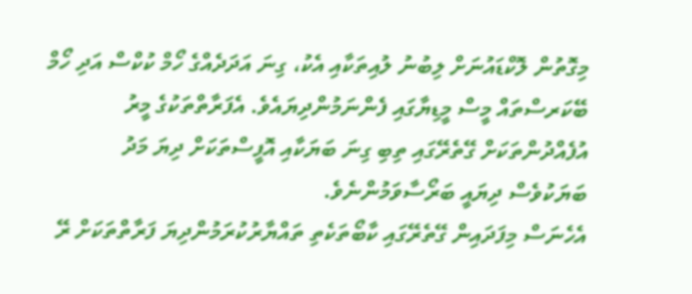މިގޮތުން ލޮކްޑައުނަށް ލިބުނު ލުއިތަކާއި އެކު، ގިނަ އަދަދެއްގެ ހޯމް ކުކްސް އަދި ހޯމް ބޭކަރސްތައް މީސް މީޑިޔާގައި ފެންނަމުންދިޔައެވެ. އެފަރާތްތަކުގެ މީރު އުފެއްދުންތަކަށް ގޭތެރޭގައި ތިބި ގިނަ ބަޔަކާއި އޮފީސްތަކަށް ދިޔަ މަދު ބަޔަކުވެސް ދިޔައީ ބަރޯސާވަމުންނެވެ.
އެހެނަސް މިފަދައިން ގޭތެރޭގައި ކާބޯތަކެތި ތައްޔާރުކުރަމުންދިޔަ ފަރާތްތަކަށް ރޭ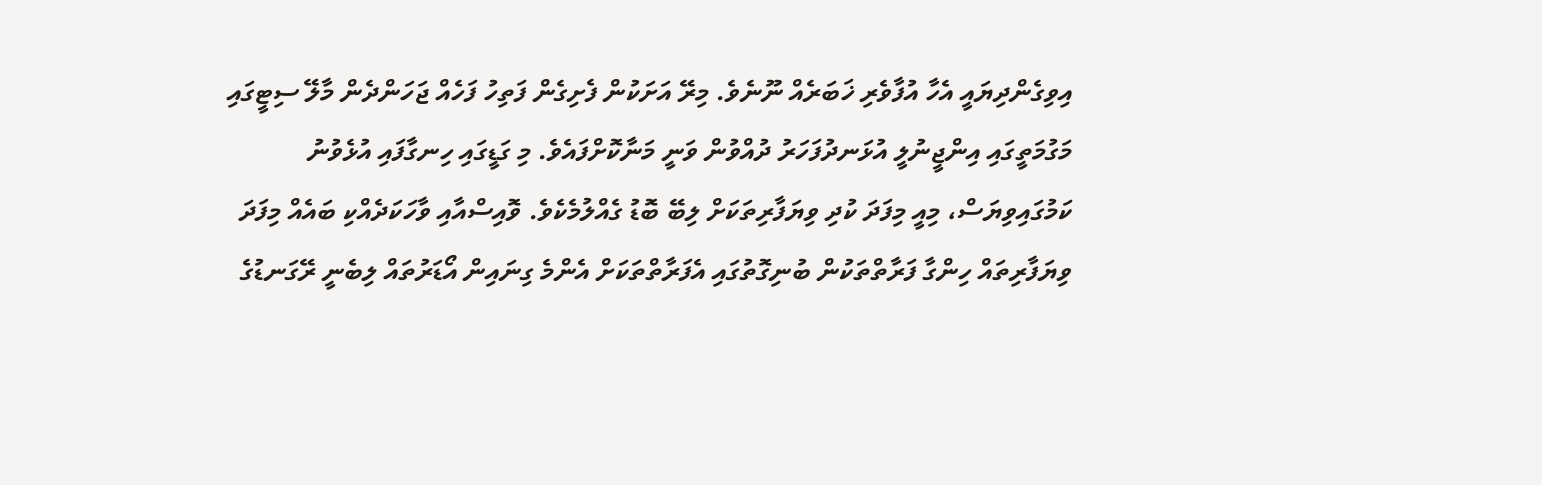އިވިގެންދިޔައީ އެހާ އުފާވެރި ޚަބަރެއް ނޫނެވެ. މިރޭ އަށަކުން ފެށިގެން ފަތިހު ފަހެއް ޖަހަންދެން މާލޭ ސިޓީގައި މަގުމަތީގައި އިންޖީނުލީ އުޅަނދުފަހަރު ދުއްވުން ވަނީ މަނާކޮށްފައެވެ. މި ގަޑީގައި ހިނގާފައި އުޅެވުނު ކަމުގައިވިޔަސް، މިއީ މިފަދަ ކުދި ވިޔަފާރިތަކަށް ލިބޭ ބޮޑު ގެއްލުމެކެވެ. ވޮއިސްއާއި ވާހަކަދެއްކި ބައެއް މިފަދަ ވިޔަފާރިތައް ހިންގާ ފަރާތްތަކުން ބުނިގޮތުގައި އެފަރާތްތަކަށް އެންމެ ގިނައިން އޯޑަރުތައް ލިބެނީ ރޭގަނޑުގެ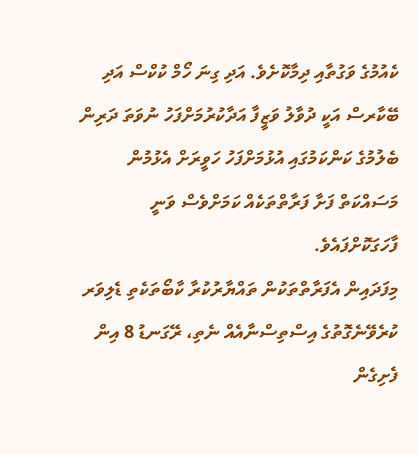ކެއުމުގެ ވަގުތާއި ދިމާކޮށެވެ. އަދި ގިނަ ހޯމް ކުކްސް އަދި ބޭކާރސް އަކީ ދުވާލު ވަޒީފާ އަދާކުރުމަށްފަހު ނުވަތަ ދަރިން ބެލުމުގެ ކަންކަމުގައި އުޅުމަށްފަހު ހަވީރަށް އެޅުމުން މަސައްކަތް ފަށާ ފަރާތްތަކެއް ކަމަށްވެސް ވަނީ ފާހަގަކޮށްފައެވެ.
މިފަދައިން އެފަރާތްތަކުން ތައްޔާރުކުރާ ކާބޯތަކެތި ޑެލިވަރ ކުރެވޭނެގޮތުގެ އިސްތިސްނާއެއް ނެތި، ރޭގަނޑު 8 އިން ފެށިގެން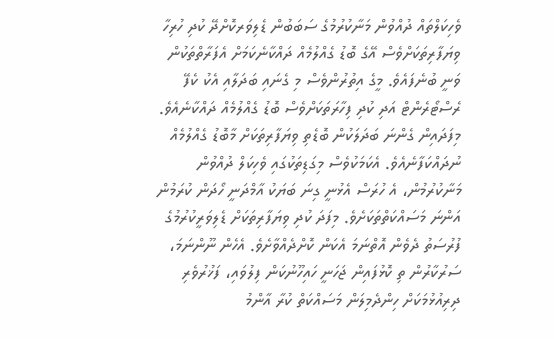ވެހިކަލްތައް ދުއްވުން މަނާކުރުމުގެ ސަބަބުން ޑެލިވަރކޮށްދޭ ކުދި ހުރިހާ ވިޔަފާރިތަކަށްވެސް އޭގެ ބޮޑު ގެއްލުމެއް ދައްކާނެކަމަށް އެފަރާތްތަކުން ވަނީ ބުނެފައެވެ. މީގެ އިތުރުންވެސް މި ގެނައި ބަދަލާއި އެކު ކެފޭ ރެސްޓޯރެންޓް އަދި ކުދި ފިހާރަތަކަށްވެސް ބޮޑު ގެއްލުމެއް ދައްކާނެއެވެ.
މިފަދައިން ގެންނަ ބަދަލަކުން ބޮޑެތި ވިޔަފާރިތަކަށް މާބޮޑު ގެއްލުމެއް ނުދައްކަފާނެއެވެ. އެކަމަކުވެސް މިގަޑިތަކުގައި ވެހިކަލް ދުއްވުން މަނާކުރުމުން، އެ ހުރަސް އެޅުނީ ގިނަ ބަޔަކު އާމްދަނީ ހޯދަން ކުރަމުން އަންނަ މަސައްކަތްތަކަށެވެ. މިފަދަ ކުދި ވިޔަފާރިތަކަށް ޑެލިވަރީކުރުމުގެ ފުރުސަތު ދެވެން އޮތްނަމަ އެކަން ކޮށްދެއްވާށެވެ. އެހެން ނޫންނަމަ، ސަރުކާރުން ތި ކޮޅުފައިން ޖަހަނީ ހައިހޫނުކަން ފިލުވައި، ފަޚުރުވެރި ދިރިއުޅުމަކަށް ހިންދެމިލަން މަސައްކަތް ކުރާ އާންމު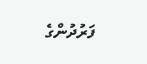ފަރުދުންގެ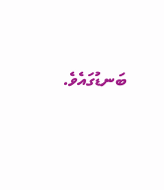ބަނޑުގައެވެ.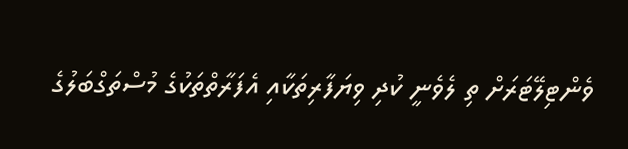ވެންޓިލޭޓަރަށް ތި ލެވެނީ ކުދި ވިޔަފާރިތަކާއި އެފަރާތްތަކުގެ މުސްތަގްބަލުގެ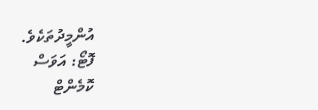އުންމީދުތަކެވެ.
ފޮޓޯ: އަވަސް
ކޮމެންޓް